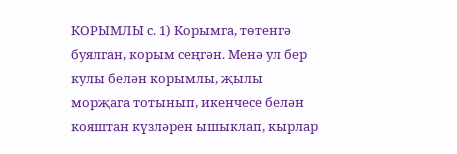КОРЫМЛЫ с. 1) Корымга, төтенгә буялган, корым сеңгән. Менә ул бер кулы белән корымлы, җылы морҗага тотынып, икенчесе белән кояштан күзләрен ышыклап, кырлар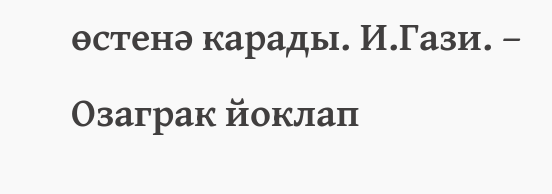өстенә карады. И.Гази. – Озаграк йоклап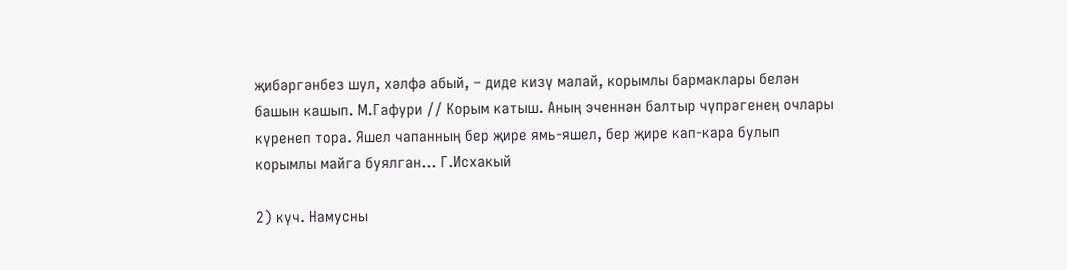җибәргәнбез шул, хәлфә абый, – диде кизү малай, корымлы бармаклары белән башын кашып. М.Гафури // Корым катыш. Аның эченнән балтыр чүпрәгенең очлары күренеп тора. Яшел чапанның бер җире ямь-яшел, бер җире кап-кара булып корымлы майга буялган... Г.Исхакый

2) күч. Намусны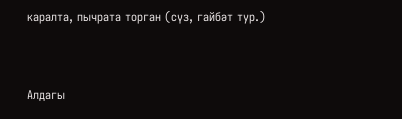каралта, пычрата торган (сүз, гайбәт тур.)



Алдагы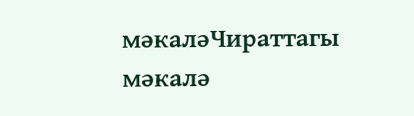мәкаләЧираттагы мәкалә